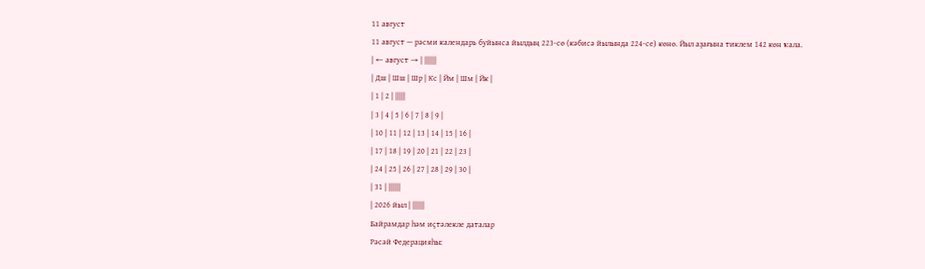11 август
11 август — рәсми календарь буйынса йылдың 223-сө (кәбисә йылында 224-се) көнө. Йыл аҙағына тиклем 142 көн ҡала.
| ← август → | ||||||
| Дш | Шш | Шр | Кс | Йм | Шм | Йк |
| 1 | 2 | |||||
| 3 | 4 | 5 | 6 | 7 | 8 | 9 |
| 10 | 11 | 12 | 13 | 14 | 15 | 16 |
| 17 | 18 | 19 | 20 | 21 | 22 | 23 |
| 24 | 25 | 26 | 27 | 28 | 29 | 30 |
| 31 | ||||||
| 2026 йыл | ||||||
Байрамдар һәм иҫтәлекле даталар
Рәсәй Федерацияһы: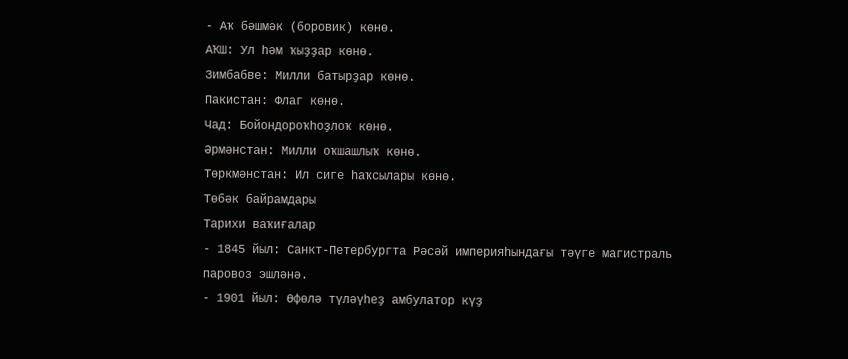- Аҡ бәшмәк (боровик) көнө.
АҠШ: Ул һәм ҡыҙҙар көнө.
Зимбабве: Милли батырҙар көнө.
Пакистан: Флаг көнө.
Чад: Бойондороҡһоҙлоҡ көнө.
Әрмәнстан: Милли оҡшашлыҡ көнө.
Төркмәнстан: Ил сиге һаҡсылары көнө.
Төбәк байрамдары
Тарихи ваҡиғалар
- 1845 йыл: Санкт-Петербургта Рәсәй империяһындағы тәүге магистраль паровоз эшләнә.
- 1901 йыл: Өфөлә түләүһеҙ амбулатор күҙ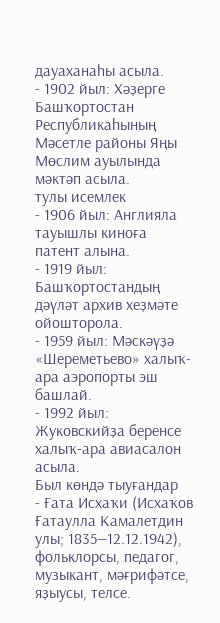дауаханаһы асыла.
- 1902 йыл: Хәҙерге Башҡортостан Республикаһының Мәсетле районы Яңы Мөслим ауылында мәктәп асыла.
тулы исемлек
- 1906 йыл: Англияла тауышлы киноға патент алына.
- 1919 йыл: Башҡортостандың дәүләт архив хеҙмәте ойошторола.
- 1959 йыл: Мәскәүҙә «Шереметьево» халыҡ-ара аэропорты эш башлай.
- 1992 йыл: Жуковскийҙа беренсе халыҡ-ара авиасалон асыла.
Был көндә тыуғандар
- Ғата Исхаҡи (Исхаҡов Ғатаулла Камалетдин улы; 1835—12.12.1942), фольклорсы, педагог, музыкант, мәғрифәтсе, яҙыусы, телсе.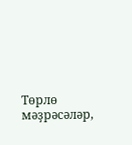Төрлө мәҙрәсәләр,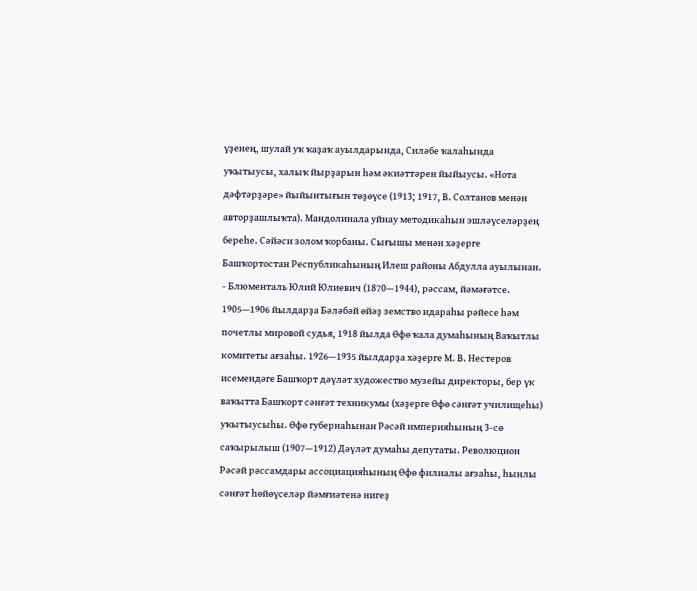үҙенең, шулай уҡ ҡаҙаҡ ауылдарында, Силәбе ҡалаһында уҡытыусы, халыҡ йырҙарын һәм әкиәттәрен йыйыусы. «Нота дәфтәрҙәре» йыйынтығын төҙөүсе (1913; 1917, В. Солтанов менән авторҙашлыҡта). Мандолинала уйнау методикаһын эшләүселәрҙең береһе. Сәйәси золом ҡорбаны. Сығышы менән хәҙерге Башҡортостан Республикаһының Илеш районы Абдулла ауылынан.
- Блюменталь Юлий Юлиевич (1870—1944), рәссам, йәмәғәтсе. 1905—1906 йылдарҙа Бәләбәй өйәҙ земство идараһы рәйесе һәм почетлы мировой судья, 1918 йылда Өфө ҡала думаһының Ваҡытлы комитеты ағзаһы. 1926—1935 йылдарҙа хәҙерге М. В. Нестеров исемендәге Башҡорт дәүләт художество музейы директоры, бер үк ваҡытта Башҡорт сәнғәт техникумы (хәҙерге Өфө сәнғәт училищеһы) уҡытыусыһы. Өфө губернаһынан Рәсәй империяһының 3‑сө саҡырылыш (1907—1912) Дәүләт думаһы депутаты. Революцион Рәсәй рәссамдары ассоциацияһының Өфө филиалы ағзаһы, һынлы сәнғәт һөйөүселәр йәмғиәтенә нигеҙ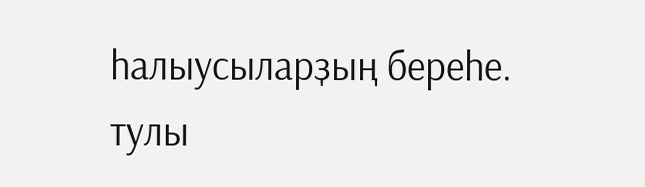һалыусыларҙың береһе.
тулы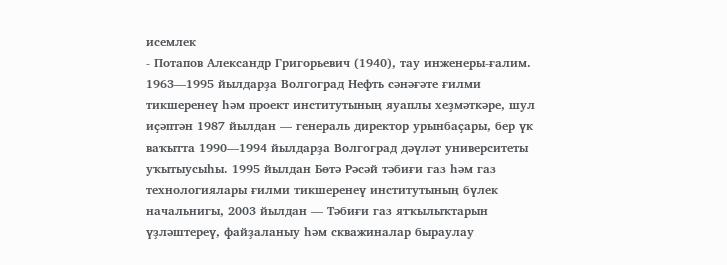исемлек
- Потапов Александр Григорьевич (1940), тау инженеры-ғалим. 1963—1995 йылдарҙа Волгоград Нефть сәнәғәте ғилми тикшеренеү һәм проект институтының яуаплы хеҙмәткәре, шул иҫәптән 1987 йылдан — генераль директор урынбаҫары, бер үк ваҡытта 1990—1994 йылдарҙа Волгоград дәүләт университеты уҡытыусыһы. 1995 йылдан Бөтә Рәсәй тәбиғи газ һәм газ технологиялары ғилми тикшеренеү институтының бүлек начальнигы, 2003 йылдан — Тәбиғи газ ятҡылыҡтарын үҙләштереү, файҙаланыу һәм скважиналар быраулау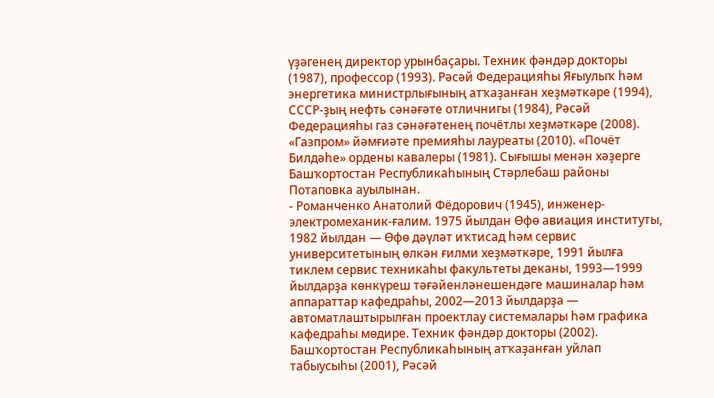үҙәгенең директор урынбаҫары. Техник фәндәр докторы (1987), профессор (1993). Рәсәй Федерацияһы Яғыулыҡ һәм энергетика министрлығының атҡаҙанған хеҙмәткәре (1994), СССР-ҙың нефть сәнәғәте отличнигы (1984), Рәсәй Федерацияһы газ сәнәғәтенең почётлы хеҙмәткәре (2008). «Газпром» йәмғиәте премияһы лауреаты (2010). «Почёт Билдәһе» ордены кавалеры (1981). Сығышы менән хәҙерге Башҡортостан Республикаһының Стәрлебаш районы Потаповка ауылынан.
- Романченко Анатолий Фёдорович (1945), инженер-электромеханик-ғалим. 1975 йылдан Өфө авиация институты, 1982 йылдан — Өфө дәүләт иҡтисад һәм сервис университетының өлкән ғилми хеҙмәткәре, 1991 йылға тиклем сервис техникаһы факультеты деканы, 1993—1999 йылдарҙа көнкүреш тәғәйенләнешендәге машиналар һәм аппараттар кафедраһы, 2002—2013 йылдарҙа — автоматлаштырылған проектлау системалары һәм графика кафедраһы мөдире. Техник фәндәр докторы (2002). Башҡортостан Республикаһының атҡаҙанған уйлап табыусыһы (2001), Рәсәй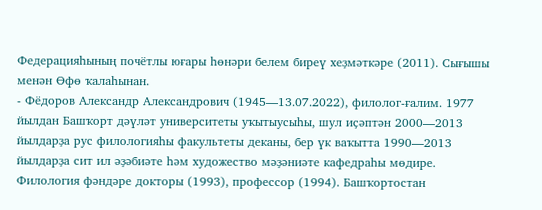Федерацияһының почётлы юғары һөнәри белем биреү хеҙмәткәре (2011). Сығышы менән Өфө ҡалаһынан.
- Фёдоров Александр Александрович (1945—13.07.2022), филолог-ғалим. 1977 йылдан Башҡорт дәүләт университеты уҡытыусыһы, шул иҫәптән 2000—2013 йылдарҙа рус филологияһы факультеты деканы, бер үк ваҡытта 1990—2013 йылдарҙа сит ил әҙәбиәте һәм художество мәҙәниәте кафедраһы мөдире. Филология фәндәре докторы (1993), профессор (1994). Башҡортостан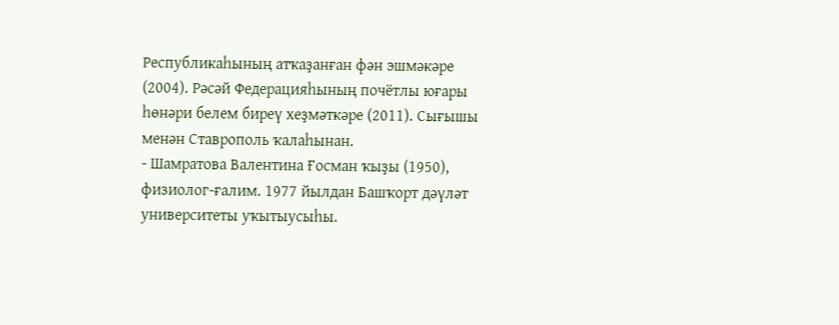Республикаһының атҡаҙанған фән эшмәкәре (2004). Рәсәй Федерацияһының почётлы юғары һөнәри белем биреү хеҙмәткәре (2011). Сығышы менән Ставрополь ҡалаһынан.
- Шамратова Валентина Ғосман ҡыҙы (1950), физиолог-ғалим. 1977 йылдан Башҡорт дәүләт университеты уҡытыусыһы.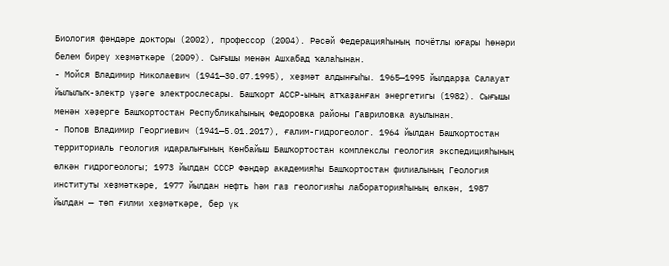Биология фәндәре докторы (2002), профессор (2004). Рәсәй Федерацияһының почётлы юғары һөнәри белем биреү хеҙмәткәре (2009). Сығышы менән Ашхабад ҡалаһынан.
- Мойся Владимир Николаевич (1941—30.07.1995), хеҙмәт алдынғыһы. 1965—1995 йылдарҙа Салауат йылылыҡ-электр үҙәге электрослесары. Башҡорт АССР-ының атҡаҙанған энергетигы (1982). Сығышы менән хәҙерге Башҡортостан Республикаһының Федоровка районы Гавриловка ауылынан.
- Попов Владимир Георгиевич (1941—5.01.2017), ғалим-гидрогеолог. 1964 йылдан Башҡортостан территориаль геология идаралығының Көнбайыш Башҡортостан комплекслы геология экспедицияһының өлкән гидрогеологы; 1973 йылдан СССР Фәндәр академияһы Башҡортостан филиалының Геология институты хеҙмәткәре, 1977 йылдан нефть һәм газ геологияһы лабораторияһының өлкән, 1987 йылдан — төп ғилми хеҙмәткәре, бер үк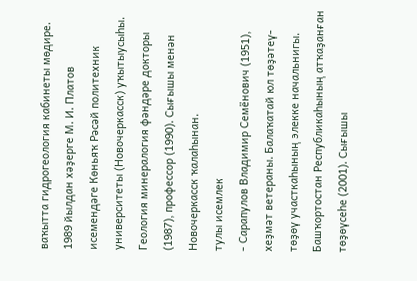ваҡытта гидрогеология кабинеты мөдире. 1989 йылдан хәҙерге М. И. Платов исемендәге Көньяҡ Рәсәй политехник университеты (Новочеркасск) уҡытыусыһы. Геология минералогия фәндәре докторы (1987), профессор (1990). Сығышы менән Новочеркасск ҡалаһынан.
тулы исемлек
- Сарапулов Владимир Семёнович (1951), хеҙмәт ветераны. Балаҡатай юл төҙәтеү-төҙөү участкаһының элекке начальнигы. Башҡортостан Республикаһының атҡаҙанған төҙөүсеһе (2001). Сығышы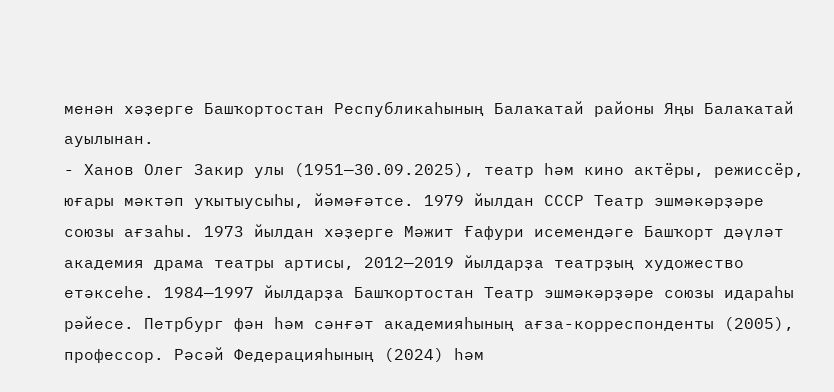менән хәҙерге Башҡортостан Республикаһының Балаҡатай районы Яңы Балаҡатай ауылынан.
- Ханов Олег Закир улы (1951—30.09.2025), театр һәм кино актёры, режиссёр, юғары мәктәп уҡытыусыһы, йәмәғәтсе. 1979 йылдан СССР Театр эшмәкәрҙәре союзы ағзаһы. 1973 йылдан хәҙерге Мәжит Ғафури исемендәге Башҡорт дәүләт академия драма театры артисы, 2012—2019 йылдарҙа театрҙың художество етәксеһе. 1984—1997 йылдарҙа Башҡортостан Театр эшмәкәрҙәре союзы идараһы рәйесе. Петрбург фән һәм сәнғәт академияһының ағза-корреспонденты (2005), профессор. Рәсәй Федерацияһының (2024) һәм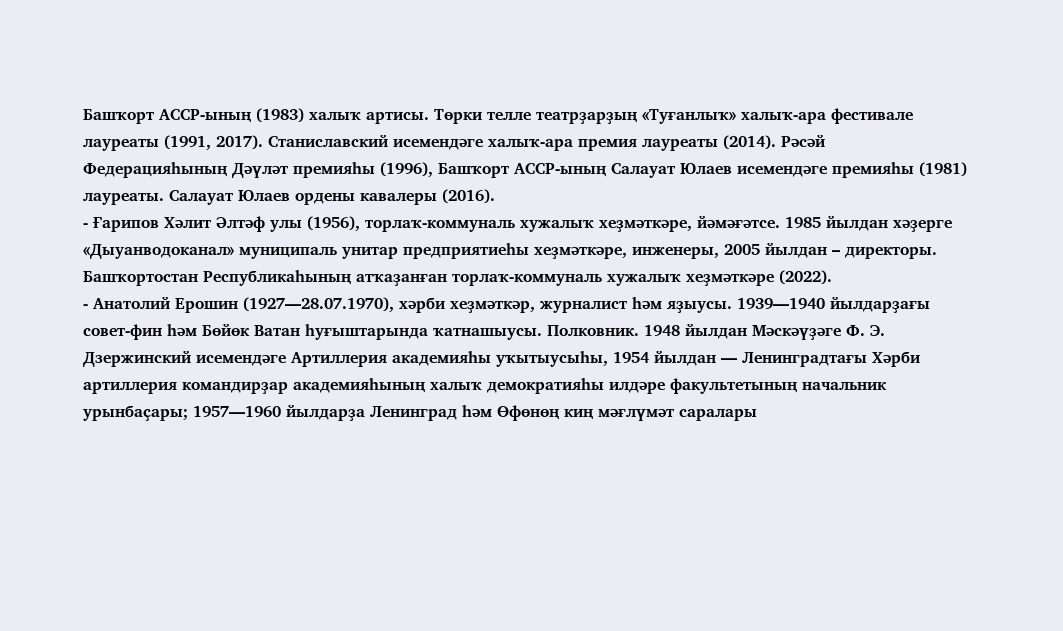Башҡорт АССР-ының (1983) халыҡ артисы. Төрки телле театрҙарҙың «Туғанлыҡ» халыҡ-ара фестивале лауреаты (1991, 2017). Станиславский исемендәге халыҡ-ара премия лауреаты (2014). Рәсәй Федерацияһының Дәүләт премияһы (1996), Башҡорт АССР-ының Салауат Юлаев исемендәге премияһы (1981) лауреаты. Салауат Юлаев ордены кавалеры (2016).
- Ғарипов Хәлит Әлтәф улы (1956), торлаҡ-коммуналь хужалыҡ хеҙмәткәре, йәмәғәтсе. 1985 йылдан хәҙерге «Дыуанводоканал» муниципаль унитар предприятиеһы хеҙмәткәре, инженеры, 2005 йылдан – директоры. Башҡортостан Республикаһының атҡаҙанған торлаҡ-коммуналь хужалыҡ хеҙмәткәре (2022).
- Анатолий Ерошин (1927—28.07.1970), хәрби хеҙмәткәр, журналист һәм яҙыусы. 1939—1940 йылдарҙағы совет-фин һәм Бөйөк Ватан һуғыштарында ҡатнашыусы. Полковник. 1948 йылдан Мәскәүҙәге Ф. Э. Дзержинский исемендәге Артиллерия академияһы уҡытыусыһы, 1954 йылдан — Ленинградтағы Хәрби артиллерия командирҙар академияһының халыҡ демократияһы илдәре факультетының начальник урынбаҫары; 1957—1960 йылдарҙа Ленинград һәм Өфөнөң киң мәғлүмәт саралары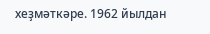хеҙмәткәре. 1962 йылдан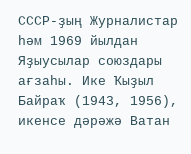СССР-ҙың Журналистар һәм 1969 йылдан Яҙыусылар союздары ағзаһы. Ике Ҡыҙыл Байраҡ (1943, 1956), икенсе дәрәжә Ватан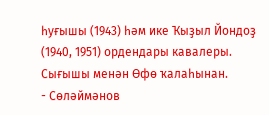һуғышы (1943) һәм ике Ҡыҙыл Йондоҙ (1940, 1951) ордендары кавалеры. Сығышы менән Өфө ҡалаһынан.
- Сөләймәнов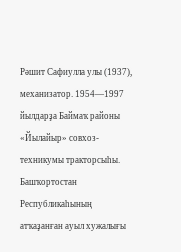Рәшит Сафиулла улы (1937), механизатор. 1954—1997 йылдарҙа Баймаҡ районы «Йылайыр» совхоз-техникумы тракторсыһы. Башҡортостан Республикаһының атҡаҙанған ауыл хужалығы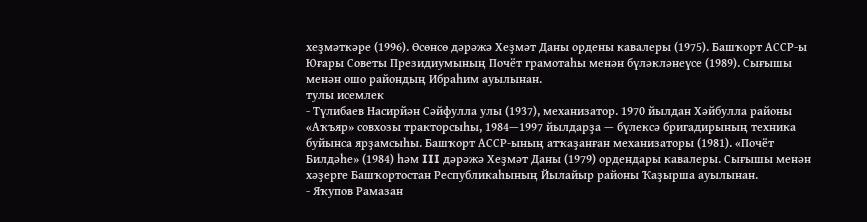хеҙмәткәре (1996). Өсөнсө дәрәжә Хеҙмәт Даны ордены кавалеры (1975). Башҡорт АССР-ы Юғары Советы Президиумының Почёт грамотаһы менән бүләкләнеүсе (1989). Сығышы менән ошо райондың Ибраһим ауылынан.
тулы исемлек
- Түлибаев Насирйән Сәйфулла улы (1937), механизатор. 1970 йылдан Хәйбулла районы «Аҡъяр» совхозы тракторсыһы, 1984—1997 йылдарҙа — бүлексә бригадирының техника буйынса ярҙамсыһы. Башҡорт АССР-ының атҡаҙанған механизаторы (1981). «Почёт Билдәһе» (1984) һәм III дәрәжә Хеҙмәт Даны (1979) ордендары кавалеры. Сығышы менән хәҙерге Башҡортостан Республикаһының Йылайыр районы Ҡаҙырша ауылынан.
- Яҡупов Рамазан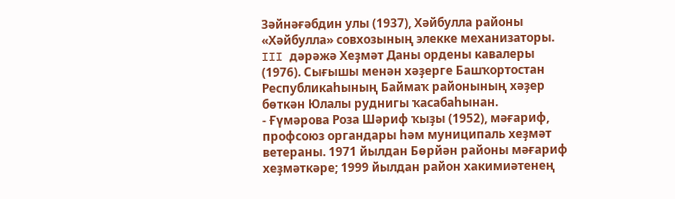Зәйнәғәбдин улы (1937), Хәйбулла районы «Хәйбулла» совхозының элекке механизаторы. III дәрәжә Хеҙмәт Даны ордены кавалеры (1976). Сығышы менән хәҙерге Башҡортостан Республикаһының Баймаҡ районының хәҙер бөткән Юлалы руднигы ҡасабаһынан.
- Ғүмәрова Роза Шәриф ҡыҙы (1952), мәғариф, профсоюз органдары һәм муниципаль хеҙмәт ветераны. 1971 йылдан Бөрйән районы мәғариф хеҙмәткәре; 1999 йылдан район хакимиәтенең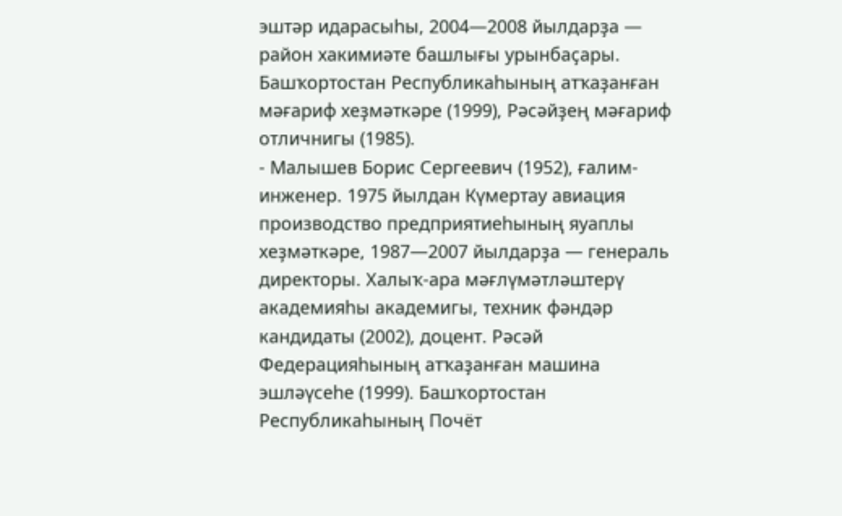эштәр идарасыһы, 2004—2008 йылдарҙа — район хакимиәте башлығы урынбаҫары. Башҡортостан Республикаһының атҡаҙанған мәғариф хеҙмәткәре (1999), Рәсәйҙең мәғариф отличнигы (1985).
- Малышев Борис Сергеевич (1952), ғалим-инженер. 1975 йылдан Күмертау авиация производство предприятиеһының яуаплы хеҙмәткәре, 1987—2007 йылдарҙа — генераль директоры. Халыҡ-ара мәғлүмәтләштерү академияһы академигы, техник фәндәр кандидаты (2002), доцент. Рәсәй Федерацияһының атҡаҙанған машина эшләүсеһе (1999). Башҡортостан Республикаһының Почёт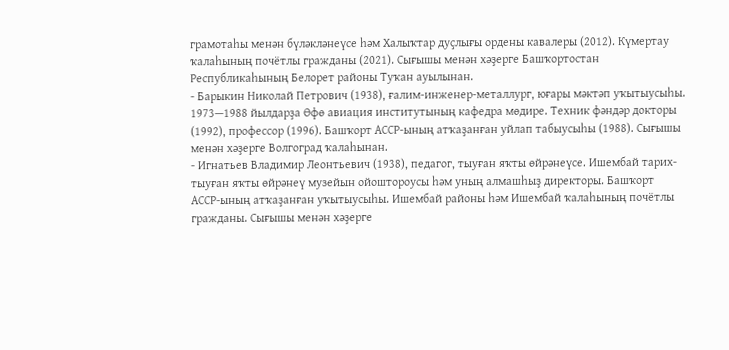грамотаһы менән бүләкләнеүсе һәм Халыҡтар дуҫлығы ордены кавалеры (2012). Күмертау ҡалаһының почётлы гражданы (2021). Сығышы менән хәҙерге Башҡортостан Республикаһының Белорет районы Туҡан ауылынан.
- Барыкин Николай Петрович (1938), ғалим-инженер-металлург, юғары мәктәп уҡытыусыһы. 1973—1988 йылдарҙа Өфө авиация институтының кафедра мөдире. Техник фәндәр докторы (1992), профессор (1996). Башҡорт АССР‑ының атҡаҙанған уйлап табыусыһы (1988). Сығышы менән хәҙерге Волгоград ҡалаһынан.
- Игнатьев Владимир Леонтьевич (1938), педагог, тыуған яҡты өйрәнеүсе. Ишембай тарих-тыуған яҡты өйрәнеү музейын ойоштороусы һәм уның алмашһыҙ директоры. Башҡорт АССР‑ының атҡаҙанған уҡытыусыһы. Ишембай районы һәм Ишембай ҡалаһының почётлы гражданы. Сығышы менән хәҙерге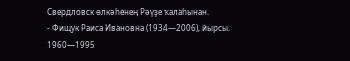Свердловск өлкәһенең Рәүҙе ҡалаһынан.
- Фищук Раиса Ивановна (1934—2006), йырсы. 1960—1995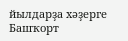йылдарҙа хәҙерге Башҡорт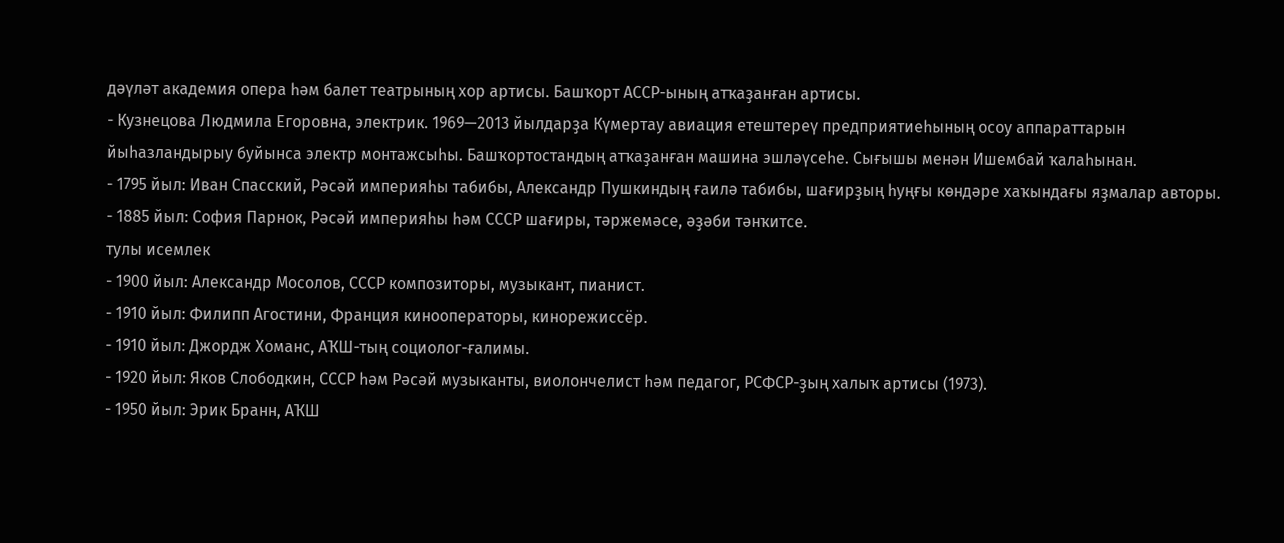дәүләт академия опера һәм балет театрының хор артисы. Башҡорт АССР-ының атҡаҙанған артисы.
- Кузнецова Людмила Егоровна, электрик. 1969—2013 йылдарҙа Күмертау авиация етештереү предприятиеһының осоу аппараттарын йыһазландырыу буйынса электр монтажсыһы. Башҡортостандың атҡаҙанған машина эшләүсеһе. Сығышы менән Ишембай ҡалаһынан.
- 1795 йыл: Иван Спасский, Рәсәй империяһы табибы, Александр Пушкиндың ғаилә табибы, шағирҙың һуңғы көндәре хаҡындағы яҙмалар авторы.
- 1885 йыл: София Парнок, Рәсәй империяһы һәм СССР шағиры, тәржемәсе, әҙәби тәнҡитсе.
тулы исемлек
- 1900 йыл: Александр Мосолов, СССР композиторы, музыкант, пианист.
- 1910 йыл: Филипп Агостини, Франция кинооператоры, кинорежиссёр.
- 1910 йыл: Джордж Хоманс, АҠШ-тың социолог-ғалимы.
- 1920 йыл: Яков Слободкин, СССР һәм Рәсәй музыканты, виолончелист һәм педагог, РСФСР-ҙың халыҡ артисы (1973).
- 1950 йыл: Эрик Бранн, АҠШ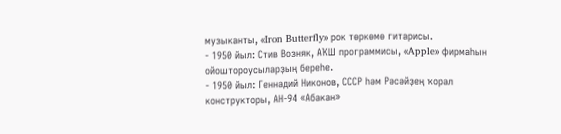музыканты, «Iron Butterfly» рок төркөмө гитарисы.
- 1950 йыл: Стив Возняк, АҠШ программисы, «Apple» фирмаһын ойоштороусыларҙың береһе.
- 1950 йыл: Геннадий Никонов, СССР һәм Рәсәйҙең ҡорал конструкторы, АН-94 «Абакан»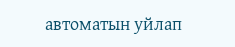автоматын уйлап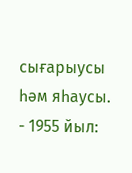сығарыусы һәм яһаусы.
- 1955 йыл: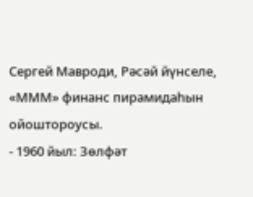Сергей Мавроди, Рәсәй йүнселе, «МММ» финанс пирамидаһын ойоштороусы.
- 1960 йыл: Зөлфәт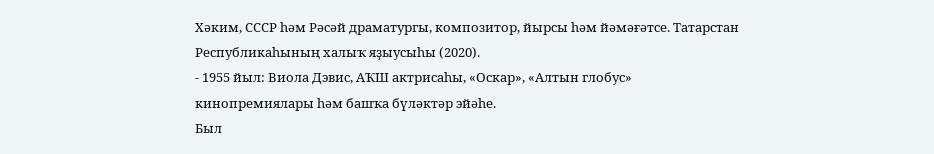Хәким, СССР һәм Рәсәй драматургы, композитор, йырсы һәм йәмәғәтсе. Татарстан Республикаһының халыҡ яҙыусыһы (2020).
- 1955 йыл: Виола Дэвис, АҠШ актрисаһы, «Оскар», «Алтын глобус» кинопремиялары һәм башҡа бүләктәр эйәһе.
Был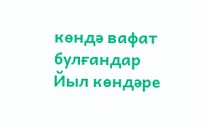көндә вафат булғандар
Йыл көндәре